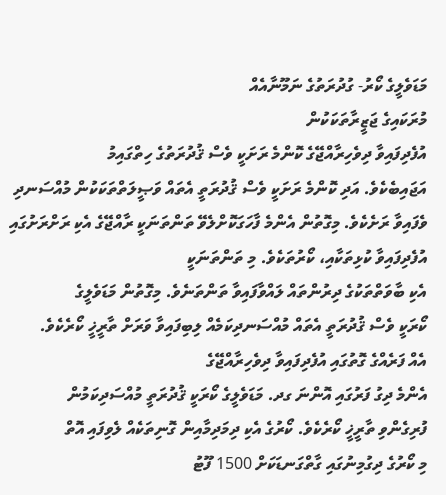މަޑަވެލީގެ ކޯރު- ގުދުރަތުގެ ނަމޫނާއެއް
މުރަކައިގެ ޖަޒީރާތަކަކުން
އުފެދިފައިވާ ދިވެހިރާއްޖޭގެ ކޮންމެ ރަށަކީ ވެސް ޤުދުރަތުގެ ހިތްގައިމު
އަޖައިބެކެވެ. އަދި ކޮންމެ ރަށަކީ ވެސް ޤުދުރަތީ އެތައް ވަޞީލަތްތަކަކުން މުއްސަނދި
ވެފައިވާ ރަށެކެވެ. މިގޮތުން އެންމެ ފާހަގަކޮށްލެވޭ ތަންތަނަކީ ރާއްޖޭގެ އެކި ރަށްރަށުގައި
އުފެދިފައިވާ ކުޅިތަކާއި، ކޯރުތަކެވެ. މި ތަންތަނަކީ
އެކި ބާވަތްތަކުގެ ދިރުންތައް ލައްވާފައިވާ ތަންތަނެވެ. މިގޮތުން މަޑަވެލީގެ
ކޯރަކީ ވެސް ޤުދުރަތީ އެތައް މުއްސަނދިކަމެއް ލިބިފައިވާ ވަރަށް ތާރީޚީ ކޯރެކެވެ.
އެއް ފަރެއްގެ ގޮތުގައި އުފެދިފައިވާ ދިވެހިރާއްޖޭގެ
އެންމެ ދިގު ފަރުގައި އޮންނަ ގދ. މަޑަވެލީގެ ކޯރަކީ ޤުދުރަތީ މުއްސަދިކަމުން
ފުރިގެންވި ތާރީޚީ ކޯރެކެވެ. ކޯރުގެ އެކި ދިމަދިމާއިން ގޮނިތަކެއް ލެވިފައި އޮތް
މި ކޯރުގެ ދިގުމިނުގައި ގާތްގަނޑަކަށް 1500 ފޫޓު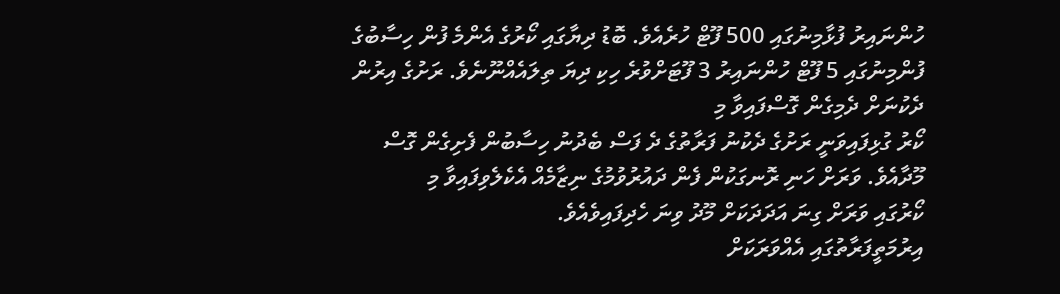ހުންނައިރު ފުޅާމިނުގައި 500 ފޫޓް ހުރެއެވެ. ބޮޑު ދިޔާގައި ކޯރުގެ އެންމެ ފުން ހިސާބުގެ
ފުންމިނުގައި 5 ފޫޓް ހުންނައިރު 3 ފޫޓަށްވުރެ ހިކި ދިޔަ ތިލައެއްނޫނެވެ. ރަށުގެ އިރުން ދެކުނަށް ދެމިގެން ގޮސްފައިވާ މި
ކޯރު ގުޅިފައިވަނީ ރަށުގެ ދެކުނު ފަރާތުގެ ދެ ފަސް ބެދުނު ހިސާބުން ފެށިގެން ގޮސް
މޫދާއެވެ. ވަރަށް ހަނި ރޮނގަކުން ފެން ދައުރުވުމުގެ ނިޒާމެއް އެކެލެވިފައިވާ މި
ކޯރުގައި ވަރަށް ގިނަ އަދަދަކަށް މޫދު ވިނަ ހެދިފައިވެއެވެ.
އިރުމަތީފަރާތުގައި އެއްވަރަކަށް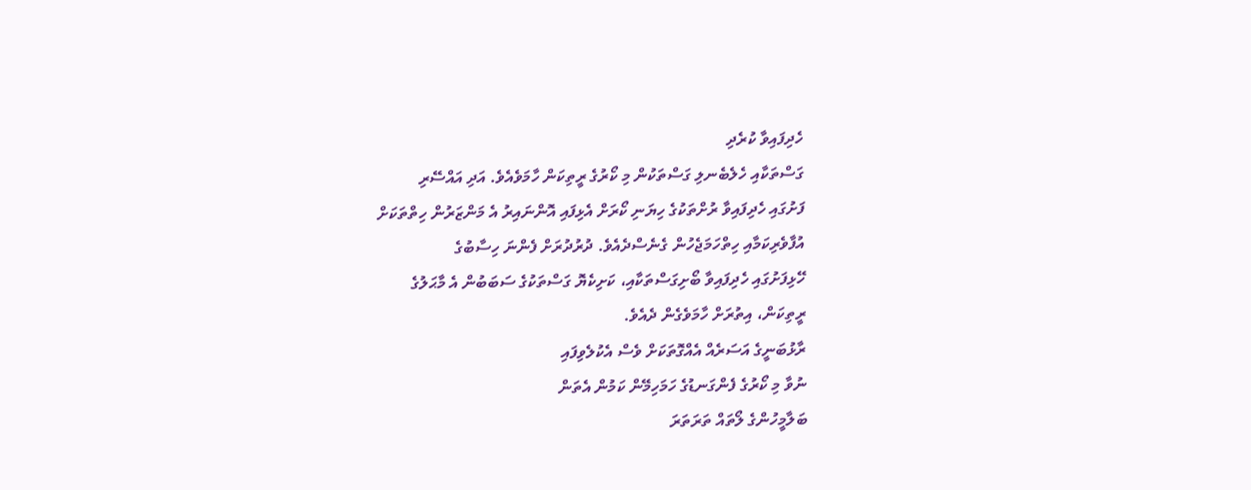ހެދިފައިވާ ކުރެދި
ގަސްތަކާއި ހެލެބެނލި ގަސްތަކުން މި ކޯރުގެ ރީތިކަން ހާމަވެއެވެ. އަދި އައްސޭރި
ފަށުގައި ހެދިފައިވާ ރުށްތަކުގެ ހިޔަނި ކޯރަށް އެޅިފައި އޮންނައިރު އެ މަންޒަރުން ހިތްތަކަށް
އުފާވެރިކަމާއި ހިތްހަމަޖެހުން ގެނެސްދެއެވެ. ދުރުދުރަށް ފެންނަ ހިސާބުގެ
ހޭޅިފަށުގައި ހެދިފައިވާ ބޯށިގަސްތަކާއި، ކަށިކެޔޮ ގަސްތަކުގެ ސަބަބުން އެ މާޙަލުގެ
ރީތިކަން، އިތުރަށް ހާމަވެގެން ދެއެވެ.
ރާޅުބަނީގެ އަސަރެއް އެއްގޮތަކަށް ވެސް އެކުލެވިފައި
ނުވާ މި ކޯރުގެ ފެންގަނޑުގެ ހަމަހިމޭން ކަމުން އެތަން
ބަލާމީހުންގެ ލޯތައް ތަރަތަރަ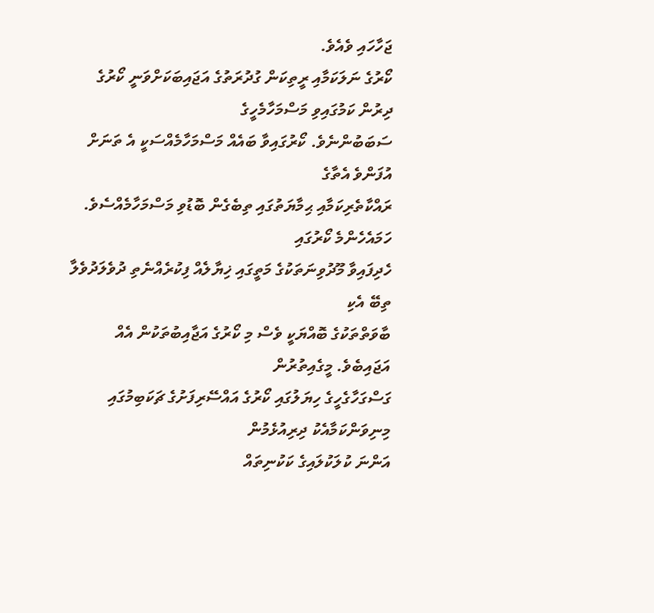ޖަހާހައި ވެއެވެ.
ކޯރުގެ ނަލަކަމާއި ރީތިކަން ގުދުރަތުގެ އަޖައިބަކަށްވަނީ ކޯރުގެ ދިރުން ކަމުގައިވި މަސްމަހާމެހީގެ
ސަބަބުންނެވެ. ކޯރުގައިވާ ބައެއް މަސްމަހާމެއްސަކީ އެ ތަނަށް އުފަންވެ އެތާގެ
ރައްކާތެރިކަމާއި ޙިމާޔަތުގައި ތިބެގެން ބޮޑުވި މަސްމަހާމެއްސެވެ. ހަމައެހެންމެ ކޯރުގައި
ހެދިފައިވާ މޫދުވިނަތަކުގެ މަތީގައި ޚިޔާލެއް ފިކުރެއްނެތި ދުވެލަދުވެލާ ތިބޭ އެކި
ބާވަތްތަކުގެ ބޮއްޔަކީ ވެސް މި ކޯރުގެ އަޖާއިބުތަކުން އެއް އަޖައިބެވެ. މީގެއިތުރުން
ގަސްގަހާގެހީގެ ހިޔަލުގައި ކޯރުގެ އައްސޭރިފަށުގެ ޗަކަބިމުގައި މިނިވަންކަމާއެކު ދިރިއުޅެމުން
އަންނަ ކުލަކުލައިގެ ކަކުނިތައް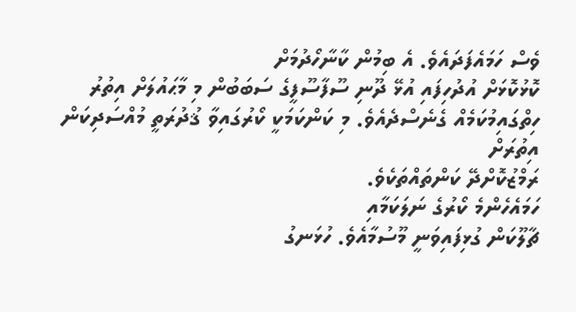ވެސް ހަމައެފަދައެވެ. އެ ބިމުން ކާނާހޯދުމަށް
ކޮޅުކޮޅަށް އުދުހިފައި އުޅޭ ދޫނި ސޫފާސޫފީގެ ސަބަބުން މި މާޙައުލަށް އިތުރު
ހިތްގައިމުކަމެއް ގެނެސްދެއެވެ. މި ކަންކަމަކީ ކޯރުގައިވާ ޤުދުރަތީ މުއްސަދިކަން އިތުރަށް
ރަމްޒުކޮށްދޭ ކަންތައްތަކެވެ.
ހަމައެހެންމެ ކޯރުގެ ނަލަކަމާއި
ޗާލޫކަން ގުޅިފައިވަނީ މޫސުމާއެވެ. ހުޅަނގު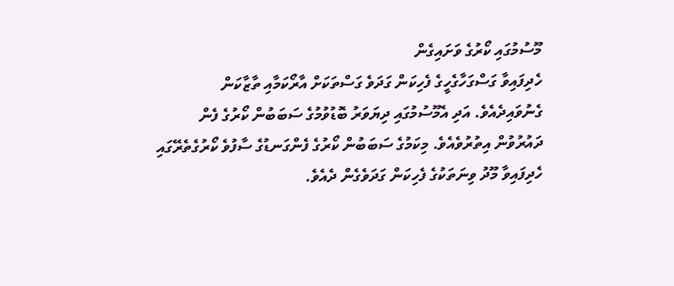މޫސުމުގައި ކޯރުގެ ވަށައިގެން
ހެދިފައިވާ ގަސްގަހާގެހީގެ ފެހިކަން ގަދަވެ ގަސްތަކަށް އާރޯކަމާއި ތާޒާކަން
ގެނުވައިދެއެވެ. އަދި އެމޫސުމުގައި ދިޔަވަރު ބޮޑުވުމުގެ ސަބަބުން ކޯރުގެ ފެން
ދައުރުވުން އިތުރުވެއެވެ. މިކަމުގެ ސަބަބުން ކޯރުގެ ފެންގަނޑުގެ ސާފުވެ ކޯރުގެތެރޭގައި
ހެދިފައިވާ މޫދު ވިނަތަކުގެ ފެހިކަން ގަދަވެގެން ދެއެވެ.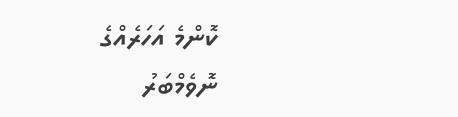ކޮންމެ އަހަރެއްގެ
ނޮވެމްބަރު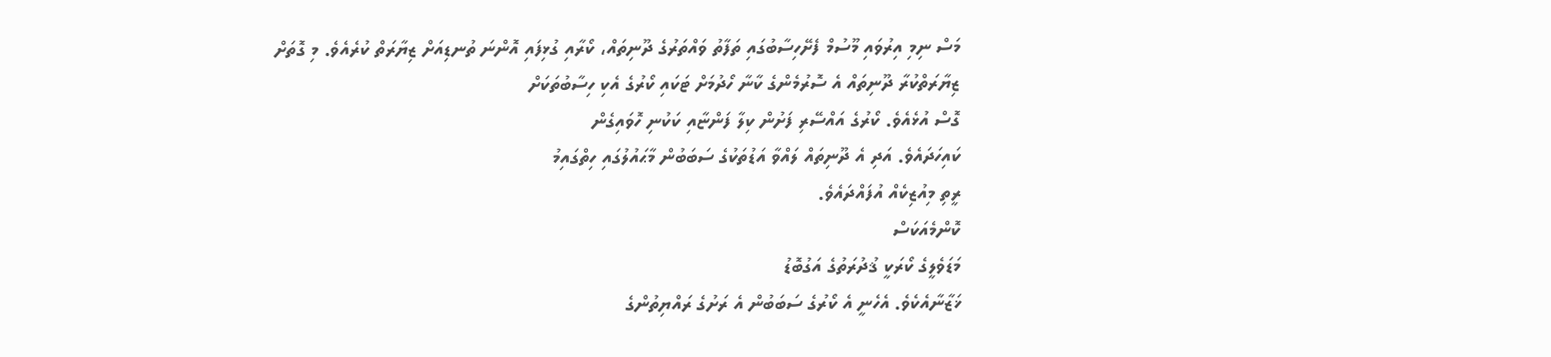މަސް ނިމި އިރުވައި މޫސުމް ފެށޭހިސާބުގައި ތަފާތު ވައްތަރުގެ ދޫނިތައް، ކޯރާއި ގުޅިފައި އޮންނަ ތުނޑިއަށް ޒިޔާރަތް ކުރެއެވެ. މި ގޮތަށް
ޒިޔާރަތްކުރާ ދޫނިތައް އެ ސޮރުމެންގެ ކާނާ ހޯދުމަށް ޓަކައި ކޯރުގެ އެކި ހިސާބުތަކަށް
ގޮސް އުޅެއެވެ. ކޯރުގެ އައްސޭރި ފަށުން ކިލާ ފަންޏާއި ކަކުނި ހޮވައިގެން
ކައިހަދައެވެ. އަދި އެ ދޫނިތައް ލައްވާ އަޑުތަކުގެ ސަބަބުން މާޙައުލުގައި ހިތްގައިމު
ރީތި މިއުޒިކެއް އުފައްދައެވެ.
ކޮންމެއަކަސް
މަޑަވެލީގެ ކޯރަކީ ޤުދުރަތުގެ އަގުބޮޑު
ޚަޒާނާއެކެވެ. އެހެނީ އެ ކޯރުގެ ސަބަބުން އެ ރަށުގެ ރައްޔިތުންގެ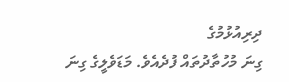ދިރިއުޅުމުގެ
ގިނަ މުހުތާދުތައް ފުދެއެވެ. މަޑަވެލީގެ ގިނަ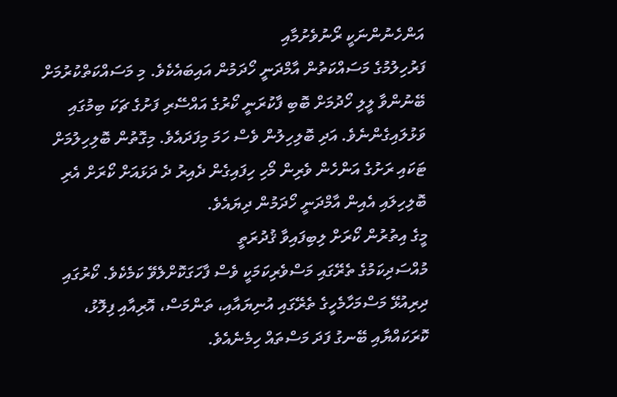އަންހެނުންނަކީ ރޯނުވެށުމާއި
ފަރުހިލުމުގެ މަސައްކަތުން އާމްދަނީ ހޯދަމުން އައިބައެކެވެ. މި މަސައްކަތްކުރުމަށް
ބޭނުންވާ ލީލި ހޯދުމަށް ބޮބި ފާކުރަނީ ކޯރުގެ އައްސޭރި ފަށުގެ ޗަކަ ބިމުގައި
ވަޅުލައިގެންނެވެ. އަދި ބޮލިހިލުން ވެސް ހަމަ މިފަދައެވެ. މިގޮތުން ބޮލިހިލުމަށް
ޓަކައި ރަށުގެ އަންހެން ވެރިން މޯހި ހިފައިގެން ދެއިރު ދެ ދަޅައަށް ކޯރަށް އެރި
ބޮލިހިލައި އެއިން އާމްދަނީ ހޯދަމުން ދިޔައެވެ.
މީގެ އިތުރުން ކޯރަށް ލިބިފައިވާ ޤުދުރަތީ
މުއްސަދިކަމުގެ ތެރޭގައި މަސްވެރިކަމަކީ ވެސް ފާހަގަކޮށްލެވޭ ކަމެކެވެ. ކޯރުގައި
ދިރިއުޅޭ މަސްމަހާމެހީގެ ތެރޭގައި އުނިޔައާއި، ތަންމަސް، އޮރިއާއި ފިލޮޅު،
ކޮރަކައްޔާއި ބޭނގު ފަދަ މަސްތައް ހިމެނެއެވެ.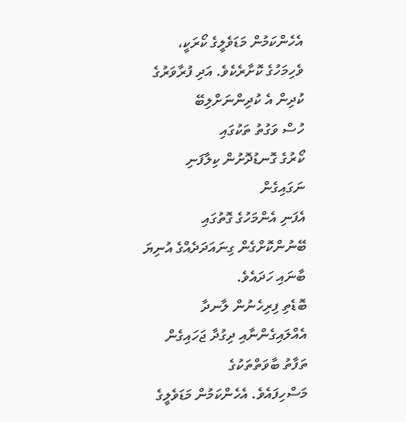އެހެންކަމުން މަޑަވެލީގެ ކޯރަކީ،
ވެހިމަހުގެ ކޮށާރެކެވެ. އަދި ފުރާވަރުގެ ކުދިން އެ ކުދިންނަށްލިބޭ
ހުސް ވަގުތު ތަކުގައި
ކޯރުގެ ގޮނޑުދޮށުން ކިލާފަނި ނަގައިގެން
އެފަނި އެންމަހުގެ ގޮތުގައި ބޭނުންކޮށްގެން ގިނައަދަދެއްގެ އުނިޔަ ބާނައި ހަދައެވެ.
ބޮޑެތި ފިރިހެނުން ލާނދާ އެއްލައިގެންނާއި ދިގުދާ ޖަހައިގެން ތަފާތު ބާވަތްތަކުގެ
މަސްހިފައެވެ. އެހެންކަމުން މަޑަވެލީގެ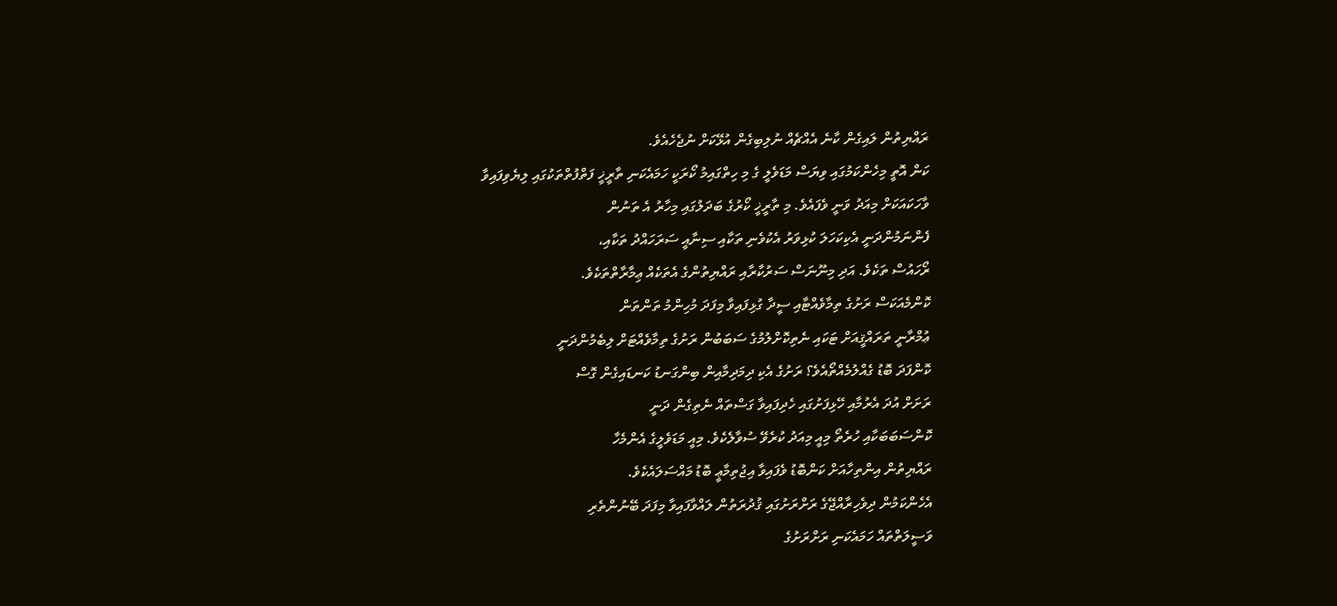ރައްޔިތުން ލައިގެން ކާނެ އެއްޗެއް ނުލިބިގެން އުޅޭކަށް ނުޖެހެއެވެ.
ކަން އޮތީ މިހެންކަމުގައި ވިޔަސް މަޑަވެލީ ގެ މި ހިތްގައިމު ކޯރަކީ ހަމައެކަނި ތާރީޚީ ފަތްފުތްތަކުގައި ލިޔެވިފައިވާ
ވާހަކައަކަށް މިއަދު ވަނީ ވެފައެވެ. މި ތާރީޚީ ކޯރުގެ ބަދަލުގައި މިހާރު އެ ތަނުން
ފެންނަމުންދަނީ އެކިކަހަލަ ކުޅިވަރު އެކުވެނި ތަކާއި ސިނާއީ ސަރަހައްދު ތަކާއި،
ރޯހައުސް ތަކެވެ. އަދި މިނޫނަސް ސަރުކާރާއި ރައްޔިތުންގެ އެތަކެއް ޢިމާރާތްތަކެވެ.
ކޮންމެއަކަސް ރަށުގެ ތިމާވެއްޓާއި ސީދާ ގުޅިފައިވާ މިފަދަ މުހިންމު ތަންތަން
ޢުމްރާނީ ތަރައްޤީއަށް ޓަކައި ނެތިކޮށްލުމުގެ ސަބަބުން ރަށުގެ ތިމާވެއްޓަށް ލިބެމުންދަނީ
ކޮންފަދަ ބޮޑު ގެއްލުމެއްތޯއެވެ؟ ރަށުގެ އެކި ދިމަދިމާއިން ބިންގަނޑު ކަނޑައިގެން ގޮސް
ރަށަށް އުދަ އެރުމާއި ހޭޅިފަށުގައި ހެދިފައިވާ ގަސްތައް ނެތިގެން ދަނީ
ކޮންސަބަބަކާއި ހުރެތޯ މިއީ މިއަދު ކުރެވޭ ސުވާލެކެވެ. މިއީ މަޑަވެލީގެ އެންމެހާ
ރައްޔިތުން އިންތިހާއަށް ކަންބޮޑު ވެފައިވާ އިޖުތިމާޢީ ބޮޑު މައްސަލައެކެވެ.
އެހެންކަމުން ދިވެހިރާއްޖޭގެ ރަށްރަށުގައި ޤުދުރަތުން ލައްވާފައިވާ މިފަދަ ބޭނުންތެރި
ވަސީލަތްތައް ހަމައެކަނި ރަށްރަށުގެ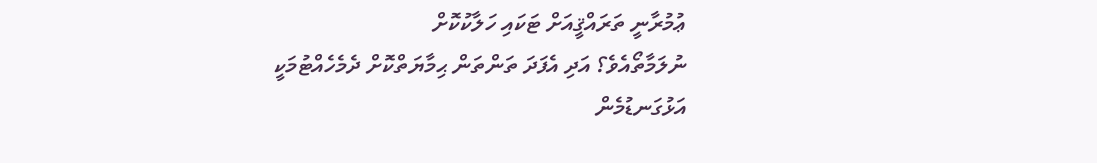ޢުމުރާނީ ތަރައްޤީއަށް ޓަކައި ހަލާކުކޮށް
ނުލަމާތޯއެވެ؟ އަދި އެފަދަ ތަންތަން ޙިމާޔަތްކޮށް ދެމެހެއްޓުމަކީ
އަޅުގަނޑުމެން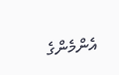އެންމެންގެ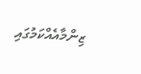ޒިންމާއެއްކަމުގައި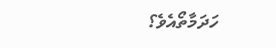ހަދަމާތޯއެވެ؟